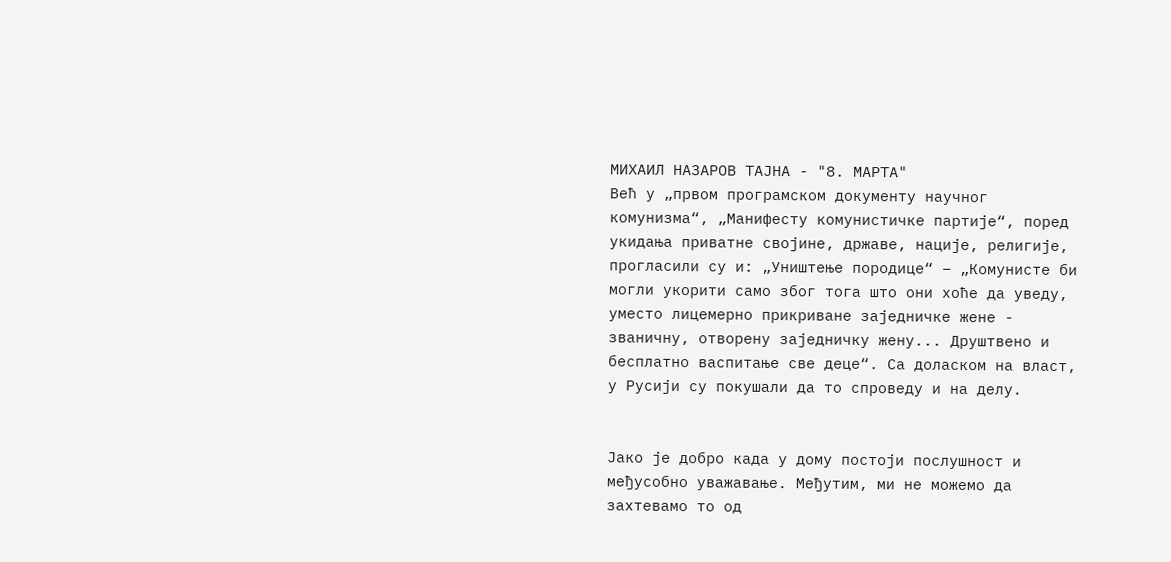МИХАИЛ НАЗАРОВ ТАЈНА - "8. МАРТА"
Већ у „првом програмском документу научног комунизма“, „Манифесту комунистичке партије“, поред укидања приватне својине, државе, нације, религије, прогласили су и: „Уништење породице“ – „Комунисте би могли укорити само због тога што они хоће да уведу, уместо лицемерно прикриване заједничке жене - званичну, отворену заједничку жену... Друштвено и бесплатно васпитање све деце“. Са доласком на власт, у Русији су покушали да то спроведу и на делу.


Јако је добро када у дому постоји послушност и међусобно уважавање. Међутим, ми не можемо да захтевамо то од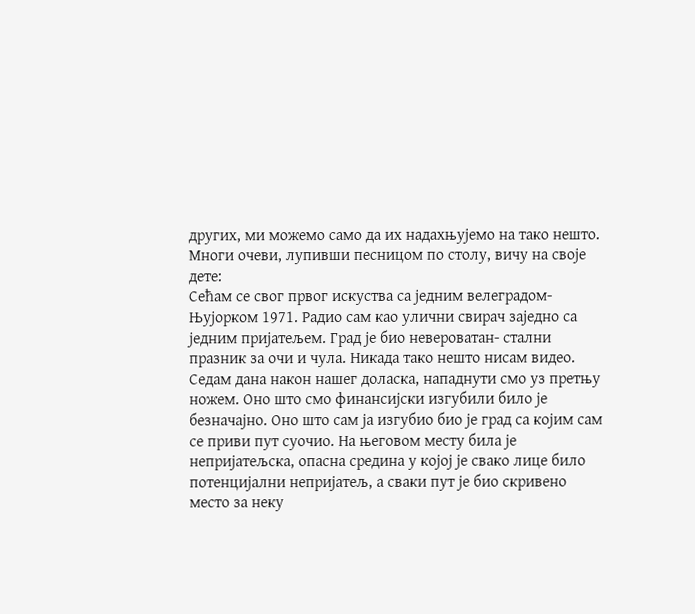других, ми можемо само да их надахњујемо на тако нешто. Многи очеви, лупивши песницом по столу, вичу на своје дете:
Сећам се свог првог искуства са једним велеградом- Њујорком 1971. Радио сам као улични свирач заједно са једним пријатељем. Град је био невероватан- стални празник за очи и чула. Никада тако нешто нисам видео. Седам дана након нашег доласка, нападнути смо уз претњу ножем. Оно што смо финансијски изгубили било је безначајно. Оно што сам ја изгубио био је град са којим сам се приви пут суочио. На његовом месту била је непријатељска, опасна средина у којој је свако лице било потенцијални непријатељ, а сваки пут је био скривено место за неку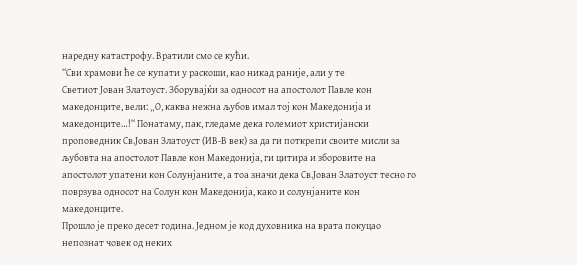наредну катастрофу. Вратили смо се кући.
“Сви храмови ће се купати у раскоши, као никад раније, али у те
Светиот Јован Златоуст. Зборувајќи за односот на апостолот Павле кон македонците, вели: „О, каква нежна љубов имал тој кон Македонија и македонците…!“ Понатаму, пак, гледаме дека големиот христијански проповедник Св.Јован Златоуст (ИВ-В век) за да ги поткрепи своите мисли за љубовта на апостолот Павле кон Македонија, ги цитира и зборовите на апостолот упатени кон Солунјаните, а тоа значи дека Св.Јован Златоуст тесно го поврзува односот на Солун кон Македонија, како и солунјаните кон македонците.
Прошло је преко десет година. Једном је код духовника на врата покуцао непознат човек од неких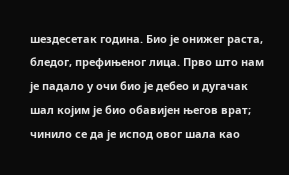шездесетак година. Био је онижег раста, бледог, префињеног лица. Прво што нам је падало у очи био је дебео и дугачак шал којим је био обавијен његов врат; чинило се да је испод овог шала као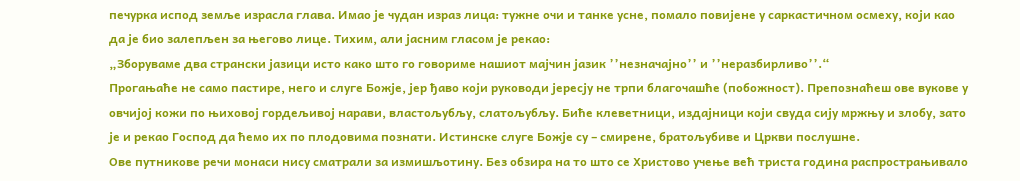печурка испод земље израсла глава. Имао је чудан израз лица: тужне очи и танке усне, помало повијене у саркастичном осмеху, који као да је био залепљен за његово лице. Тихим, али јасним гласом је рекао:
„Зборуваме два странски јазици исто како што го говориме нашиот мајчин јазик ’’незначајно’’ и ’’неразбирливо’’.“
Прогањаће не само пастире, него и слуге Божје, јер ђаво који руководи јересју не трпи благочашће (побожност). Препознаћеш ове вукове у овчијој кожи по њиховој гордељивој нарави, властољубљу, слатољубљу. Биће клеветници, издајници који свуда сију мржњу и злобу, зато је и рекао Господ да ћемо их по плодовима познати. Истинске слуге Божје су – смирене, братољубиве и Цркви послушне.
Ове путникове речи монаси нису сматрали за измишљотину. Без обзира на то што се Христово учење већ триста година распрострањивало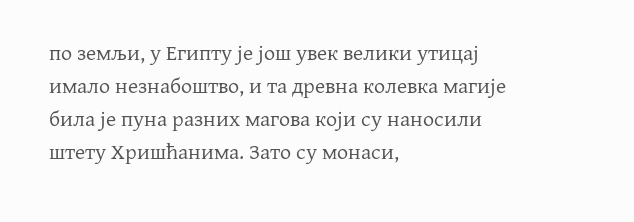по земљи, у Египту је још увек велики утицај имало незнабоштво, и та древна колевка магије била је пуна разних магова који су наносили штету Хришћанима. Зато су монаси,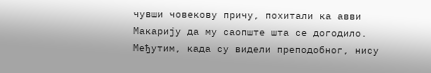чувши човекову причу, похитали ка авви Макарију да му саопште шта се догодило. Међутим, када су видели преподобног, нису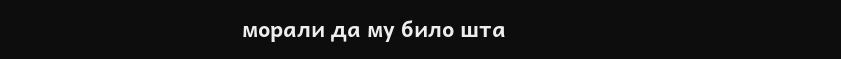морали да му било шта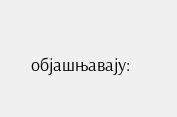објашњавају: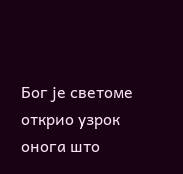Бог је светоме открио узрок онога што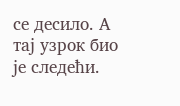се десило. А тај узрок био је следећи.